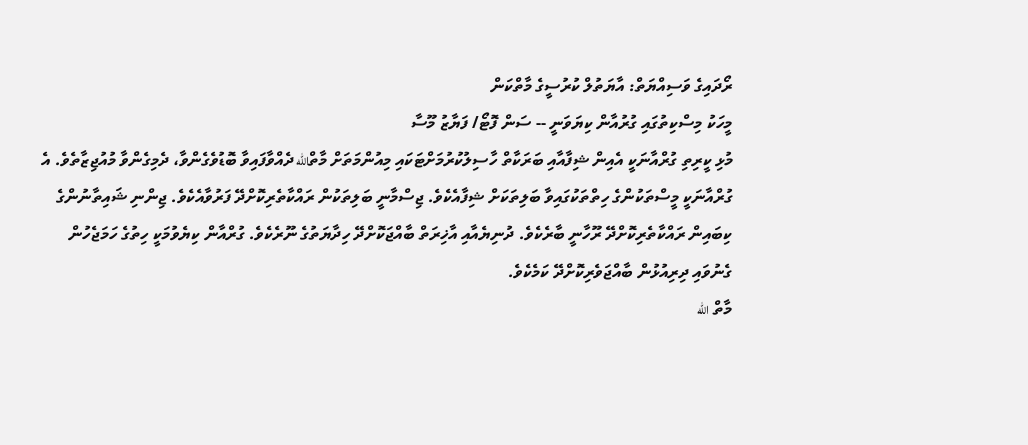ރޯދައިގެ ވަސިއްޔަތް: އާޔަތުލް ކުރުސީގެ މާތްކަން
މީހަކު މިސްކިތުގައި ގުރުއާން ކިޔަވަނީ -- ސަން ފޮޓޯ/ ފަޔާޒު މޫސާ
މުޅި ކީރިތި ގުރްއާނަކީ އެއިން ޝިފާއާއި ބަރަކާތް ހާސިލުކުރުމަށްޓަކައި މިއުންމަތަށް މާތްالله ދެއްވާފައިވާ ބޮޑުވެގެންވާ، ދެމިގެންވާ މުއުޖިޒާތެވެ. އެ ގުރްއާނަކީ މީސްތަކުންގެ ހިތްތަކުގައިވާ ބަލިތަކަށް ޝިފާއެކެވެ. ޖިސްމާނީ ބަލިތަކުން ރައްކާތެރިކޮށްދޭ ފަރުވާއެކެވެ. ޖިންނި ޝައިތާނުންގެ ކިބައިން ރައްކާތެރިކޮށްދޭ ރޫހާނީ ބާރެކެވެ. ދުނިޔެއާއި އާޚިރަތް ބާއްޖަކޮށްދޭ ހިދާޔަތުގެ ނޫރެކެވެ. ގުރްއާން ކިޔެވުމަކީ ހިތުގެ ހަމަޖެހުން ގެނުވައި ދިރިއުޅުން ބާއްޖަވެރިކޮށްދޭ ކަމެކެވެ.
މާތް الله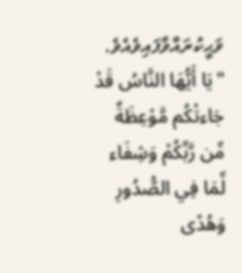ވަޙީކުރައްވާފައިވެއެވެ. "يَا أَيُّهَا النَّاسُ قَدْ جَاءتْكُم مَّوْعِظَةٌ مِّن رَّبِّكُمْ وَشِفَاء لِّمَا فِي الصُّدُورِ وَهُدًى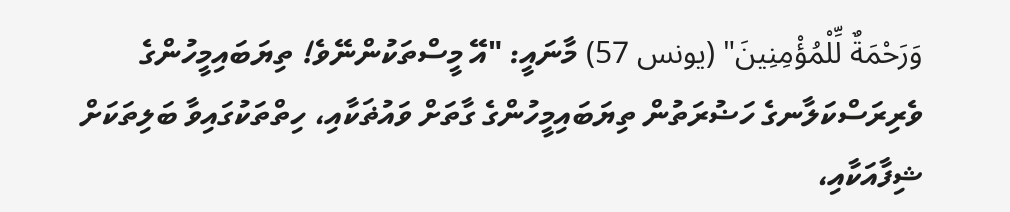وَرَحْمَةٌ لِّلْمُؤْمِنِينَ" (يونس 57) މާނައީ: "އޭ މީސްތަކުންނޭވެ! ތިޔަބައިމީހުންގެ ވެރިރަސްކަލާނގެ ހަޟުރަތުން ތިޔަބައިމީހުންގެ ގާތަށް ވައުޡަކާއި، ހިތްތަކުގައިވާ ބަލިތަކަށް ޝިފާއަކާއި،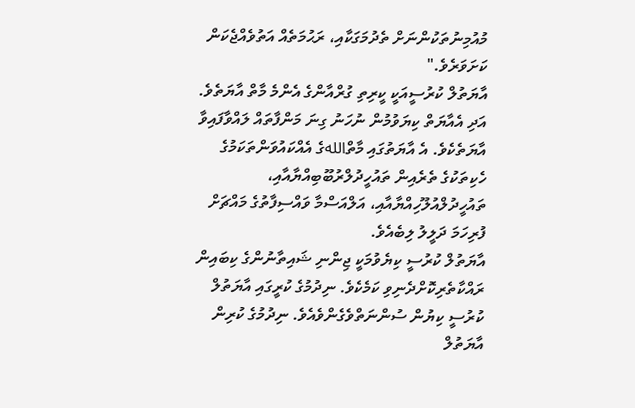މުއުމިނުތަކުންނަށް ތެދުމަގަކާއި، ރަޙުމަތެއް އަތުވެއްޖެކަން ކަށަވަރެވެ."
އާޔަތުލް ކުރުސީއަކީ ކީރިތި ގުރްއާންގެ އެންމެ މާތް އާޔަތެވެ. އަދި އެއާޔަތް ކިޔަވުމުން ނުހަނު ގިނަ މަންފާތައް ލައްވާފައިވާ އާޔަތެކެވެ. އެ އާޔަތުގައި މާތްاللهގެ އެއްކައުވަންތަކަމުގެ ހެކިތަކުގެ ތެރެއިން ތައުހީދުލްރުބޫބިއްޔާއާއި، ތައުހީދުލްއުލޫހިއްޔާއާއި، އަލްއަސްމާ ވައްސިފާތުގެ މައްޗަށް ފުރިހަމަ ދަލީލު ލިބެއެވެ.
އާޔަތުލް ކުރުސީ ކިޔެވުމަކީ ޖިންނި ޝައިތާނުންގެ ކިބައިން ރައްކާތެރިކޮށްދެނިވި ކަމެކެވެ. ނިދުމުގެ ކުރީގައި އާޔަތުލް ކުރުސީ ކިޔުން ސުންނަތްވެގެންވެއެވެ. ނިދުމުގެ ކުރިން އާޔަތުލް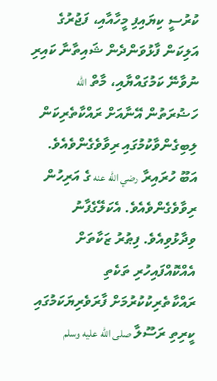ކުރުސީ ކިޔައިފި މީހާއާއި، ފަޖުރުގެ އަލިކަން ފާޅުވަންދެން ޝައިތާނާ ކައިރި ނުވާނޭ ކަމުގައްޔާއި، މާތް الله ހަޟުރަތުން އޭނާއަށް ރައްކާތެރިކަން ލިބިގެންވާކުމުގައި ރިވާވެގެންވެއެވެ.
އަބޫ ހުރައިރާ رضي الله عنه ގެ އަރިހުން ރިވާވެގެންވެއެވެ. އެކަލޭގެފާނު ވިދާޅުވިއެވެ. ފިޠުރު ޒަކާތަށް އެއްކޮއްފައިހުރި ތަކެތި ރައްކާތެރިކުކުރުމަށް ފާރަވެރިޔަކަމުގައި ކީރިތި ރަސޫލާ صلى الله عليه وسلم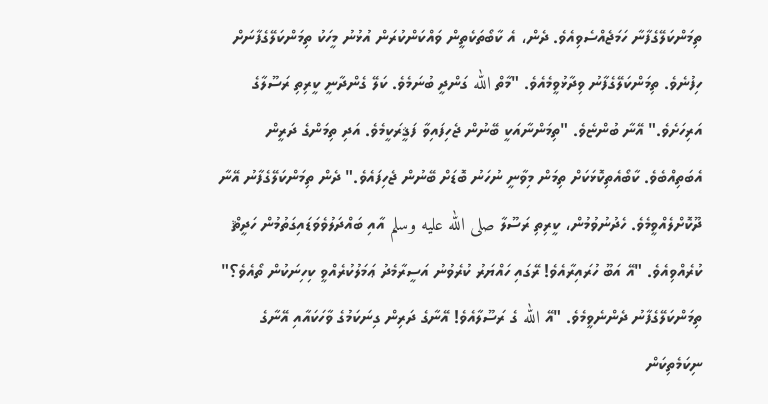ތިމަންކަލޭގެފާނާ ހަމަޖެއްސެވިއެވެ. ދެން، އެ ކާބޯތަކެތީން ވައްކަންކުރަން އުޅުނު މީހަކު ތިމަންކަލޭގެފާނަށް ހިފުނެވެ. ތިމަންކަލޭގެފާނު ވިދާޅުވީމެއެވެ. "މާތް الله ގަންދީ ބުނަމެވެ. ކަލޭ ގެންދާނީ ކީރިތި ރަސޫލާގެ އަރިހަށެވެ." އޭނާ ބުންޏެވެ. "ތިމަންނާއަކީ ބޭނުން ޖެހިފައިވާ ފަޤީރަކީމެވެ. އަދި ތިމަންގެ ދަރީން އެބަތިއްބެވެ. ކާބޯއެތިކޮޅަކަށް ތިމަން މިވާނީ ނުހަނު ބޮޑަށް ބޭނުން ޖެހިފައެވެ." ދެން ތިމަންކަލޭގެފާނު އޭނާ ދޫކޮށްލެއްވީމެވެ. ހެދުނުވުމުން، ކީރިތި ރަސޫލާ صلى الله عليه وسلم އާއި ބައްދަލުވެވަޑައިގަތުމުން ހަދީޘް ކުރެއްވިއެވެ. "އޭ އަބޫ ހުރައިރާއެވެ! ރޭގައި ހައްޔަރު ކުރެވުނު އަސީރާމެދު ޢަމަލުކުރެއްވީ ކިހިނަކުން ތޯއެވެ؟" ތިމަންކަލޭގެފާނު ދެންނެވީމެވެ. "އޭ الله ގެ ރަސޫލާއެވެ! އޭނާގެ ދަރިން ގިނަކަމުގެ ވާހަކައާއި އޭނާގެ ނިކަމެތިކަން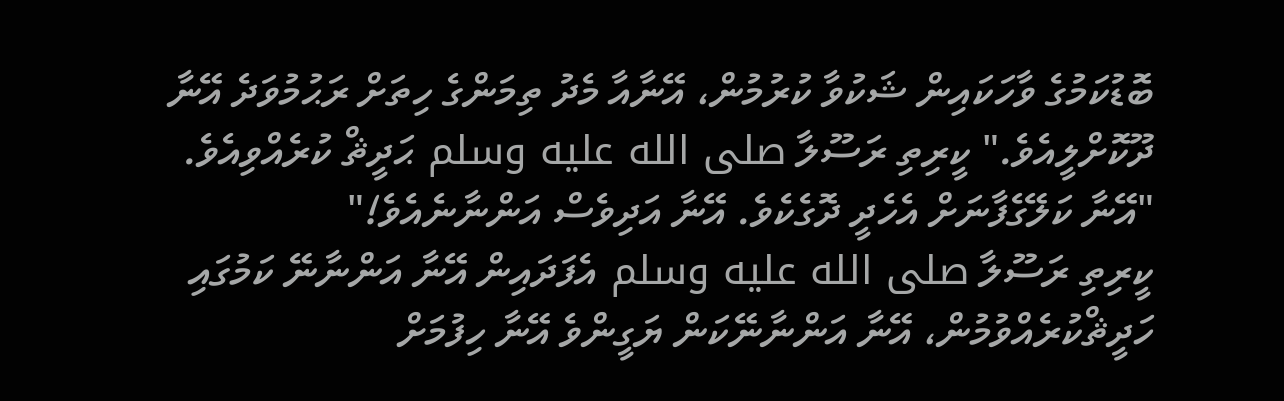ބޮޑުކަމުގެ ވާހަކައިން ޝަކުވާ ކުރުމުން، އޭނާއާ މެދު ތިމަންގެ ހިތަށް ރަޙުމުވަދެ އޭނާ ދޫކޮށްލީއެވެ." ކީރިތި ރަސޫލާ صلى الله عليه وسلم ޙަދީޘް ކުރެއްވިއެވެ. "އޭނާ ކަލޭގެފާނަށް އެހެދީ ދޮގެކެވެ. އޭނާ އަދިވެސް އަންނާނެއެވެ!"
ކީރިތި ރަސޫލާ صلى الله عليه وسلم އެފަދައިން އޭނާ އަންނާނޭ ކަމުގައި ހަދީޘްކުރެއްވުމުން، އޭނާ އަންނާނޭކަން ޔަގީންވެ އޭނާ ހިފުމަށް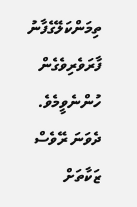ތިމަންކަލޭގެފާނު ފާރަވެރިވެގެން ހުންނެވީމެވެ. ދެވަނަ ރޭވެސް ޒަކާތަށް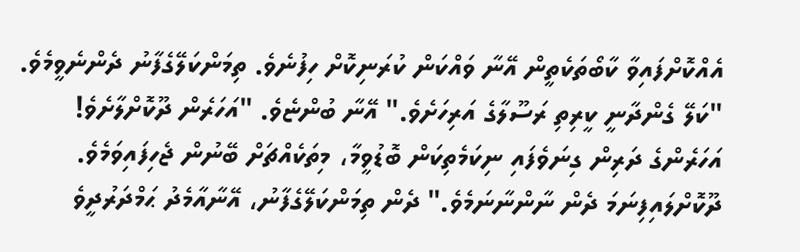އެއްކޮށްފައިވާ ކާބޯތަކެތީން އޭނާ ވައްކަން ކުރަނިކޮށް ހިފުނެވެ. ތިމަންކަލޭގެފާނު ދެންނެވީމެވެ. "ކަލޭ ގެންދާނީ ކީރިތި ރަސޫލާގެ އަރިހަށެވެ." އޭނާ ބުންޏެވެ. "އަހަރެން ދޫކޮށްލާށެވެ! އަހަރެންގެ ދަރިން ގިނަވެފައި ނިކަމެތިކަން ބޮޑުވީމާ، މިތަކެއްޗަށް ބޭނުން ޖެހިފައިވަމެވެ. ދޫކޮށްލައިފިނަމަ ދެން ނާންނާނަމެވެ." ދެން ތިމަންކަލޭގެފާނު، އޭނާއާމެދު ޙަމްދަރުދީވެ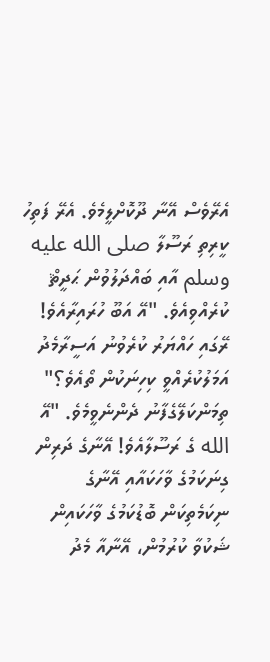އެރޭވެސް އޭނާ ދޫކޮށްލީމެވެ. އެރޭ ފަތިހު ކީރިތި ރަސޫލާ صلى الله عليه وسلم އާއި ބައްދަލުވުން ޙަދީޘް ކުރެއްވިއެވެ. "އޭ އަބޫ ހުރައިރާއެވެ! ރޭގައި ހައްޔަރު ކުރެވުނު އަސީރާމެދު އަމަލުކުރެއްވީ ކިހިނަކުން ތޯއެވެ؟" ތިމަންކަލޭގެފާނު ދެންނެވީމެވެ. "އޭ الله ގެ ރަސޫލާއެވެ! އޭނާގެ ދަރިން ގިނަކަމުގެ ވާހަކައާއި އޭނާގެ ނިކަމެތިކަން ބޮޑުކަމުގެ ވާހަކައިން ޝަކުވާ ކުރުމުން، އޭނާއާ މެދު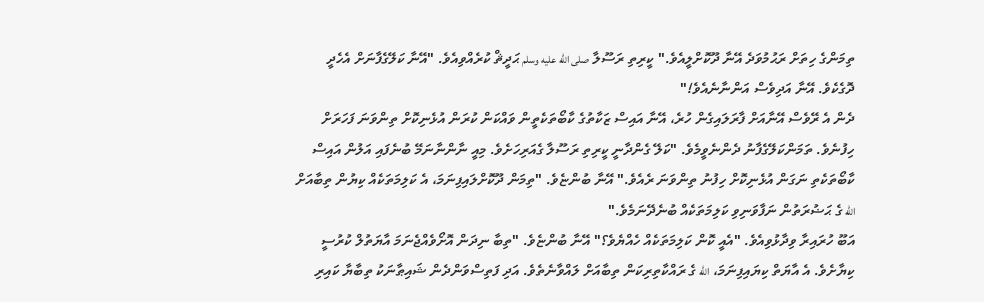ތިމަންގެ ހިތަށް ރަޙުމުވަދެ އޭނާ ދޫކޮށްލީއެވެ." ކީރިތި ރަސޫލާ صلى الله عليه وسلم ޙަދީޘް ކުރެއްވިއެވެ. "އޭނާ ކަލޭގެފާނަށް އެހެދީ ދޮގެކެވެ. އޭނާ އަދިވެސް އަންނާނެއެވެ!"
ދެން އެ ރޭވެސް އޭނާއަށް ފާރަލައިގެން ހުރެ، އޭނާ އައިސް ޒަކާތުގެ ކާބޯތަކެތީން ވައްކަން ކުރަން އުޅެނިކޮށް ތިންވަނަ ފަހަރަށް ހިފުނެވެ. ތަމަންކަލޭގެފާނު ދެންނެވީމެވެ. "ކަލޭ ގެންދާނީ ކީރިތި ރަސޫލާ ގެއަރިހަށެވެ. މިއީ ނާންނާނަމޭ ބުނެފައި އަލުން އައިސް ކާބޯތަކެތި ނަގަން އުޅެނިކޮށް ހިފުނު ތިންވަނަ ރެއެވެ." އޭނާ ބުންޏެވެ. "ތިމަން ދޫކޮށްލައިފިނަމަ، އެ ކަލިމަތަކެއް ކިޔުން ތިބާއަށް الله ގެ ޙަޟުރަތުން ނަފާވަނިވި ކަލިމަތަކެއް ބުނެދޭނަމެވެ."
އަބޫ ހުރައިރާ ވިދާޅުވިއެވެ. "އެއީ ކޮން ކަލިމަތަކެއް ހެއްޔެވެ؟" އޭނާ ބުންޏެވެ. "ތިބާ ނިދަން އޮށޯވެއްޖެނަމަ އާޔަތުލް ކުރުސީ ކިޔާށެވެ. އެ އާޔަތް ކިޔައިފިނަމަ، الله ގެ ރައްކާތިރިކަން ތިބާއަށް ލައްވާނެތެވެ. އަދި ފަތިސްވަންދެން ޝައިޠާނަކު ތިބާޔާ ކައިރި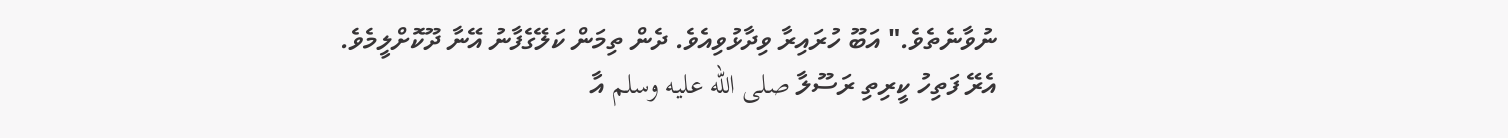ނުވާނެތެވެ." އަބޫ ހުރައިރާ ވިދާޅުވިއެވެ. ދެން ތިމަން ކަލޭގެފާނު އޭނާ ދޫކޮށްލީމެވެ.
އެރޭ ފަތިހު ކީރިތި ރަސޫލާ صلى الله عليه وسلم އާ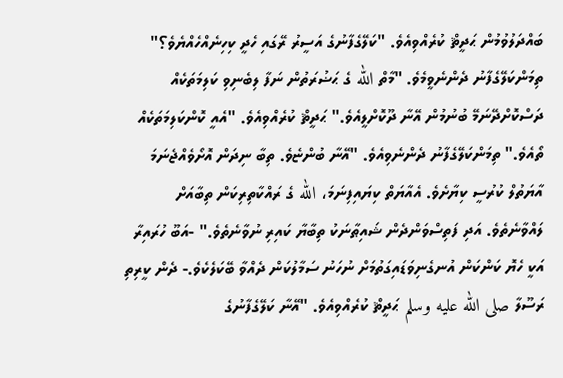ބައްދަލުވުމުން ޙަދީޘް ކުރެއްވިއެވެ. "ކަލޭގެފާނުގެ އަސީރު ރޭގައި ހެދީ ކިހިނެއްހެއްޔެވެ؟" ތިމަންކަލޭގެފާނު ދެންނެވީމެވެ. "މާތް الله ގެ ޙަޟުރަތުން ނަފާ ލިބެނިވި ކަލިމަތަކެއް ދަސްކޮށްދޭނަމޭ ބުނުމުން އޭނާ ދޫކޮށްލީއެވެ." ޙަދީޘް ކުރެއްވިއެވެ. "އެއީ ކޮންކަލިމަތަކެއް ތޯއެވެ." ތިމަންކަލޭގެފާނު ދެންނެވިއެވެ. "އޭނާ ބުންޏެވެ. ތިބާ ނިދަން އޮށޯވެއްޖެނަމަ އާޔަތުލް ކުރުސީ ކިޔާށެވެ. އެއާޔަތް ކިޔައިފިނަމަ، الله ގެ ރައްކާތިރިކަން ތިބާއަށް ލައްވާނެތެވެ. އަދި ފަތިސްވަންދެން ޝައިޠާނަކު ތިބާޔާ ކައިރި ނުވާނެތެވެ." -އަބޫ ހުރައިރާ އަކީ ހެޔޮ ކަންކަން އުނގެނިވަޑައިގަތުމަށް ނުހަނު ސަމާލުކަން ދެއްވާ ބޭކަލެކެވެ.- ދެން ކީރިތި ރަސޫލާ صلى الله عليه وسلم ޙަދީޘް ކުރެއްވިއެވެ. "އޭނާ ކަލޭގެފާނުގެ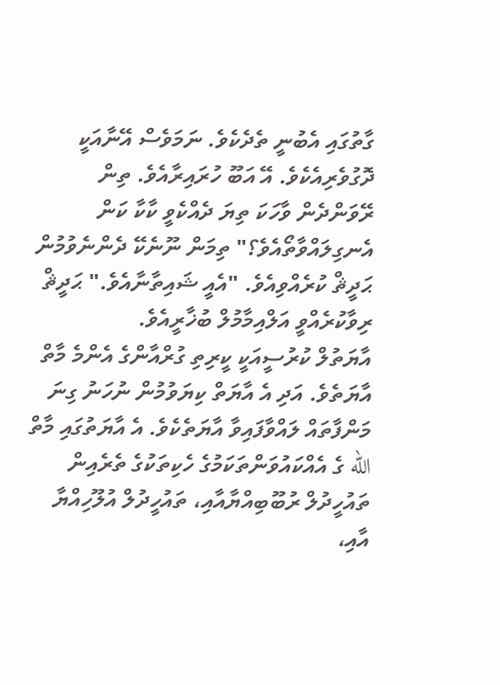ގާތުގައި އެބުނީ ތެދެކެވެ. ނަމަވެސް އޭނާއަކީ ދޮގުވެރިއެކެވެ. އޭ އަބޫ ހުރައިރާއެވެ. ތިން ރޭވަންދެން ވާހަކަ ތިޔަ ދެއްކެވީ ކާކާ ކަން އެނގިލައްވާތޯއެވެ؟" ތިމަން ނޫނެކޭ ދެންނެވުމުން ޙަދީޘް ކުރެއްވިއެވެ. "އެއީ ޝައިތާނާއެވެ." ޙަދީޘް ރިވާކުރެއްވީ އަލްއިމާމުލް ބުޚާރީއެވެ.
އާޔަތުލް ކުރުސީއަކީ ކީރިތި ގުރްއާންގެ އެންމެ މާތް އާޔަތެވެ. އަދި އެ އާޔަތް ކިޔަވުމުން ނުހަނު ގިނަ މަންފާތައް ލައްވާފައިވާ އާޔަތެކެވެ. އެ އާޔަތުގައި މާތް الله ގެ އެއްކައުވަންތަކަމުގެ ހެކިތަކުގެ ތެރެއިން ތައުހީދުލް ރުބޫބިއްޔާއާއި، ތައުހީދުލް އުލޫހިއްޔާ އާއި،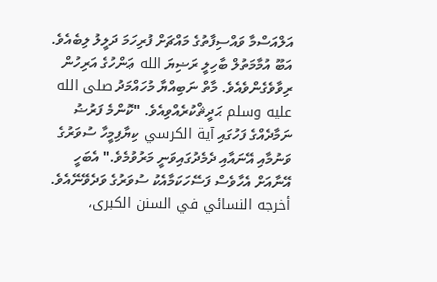އަލްއަސްމާ ވައްސިފާތުގެ މައްޗަށް ފުރިހަމަ ދަލީލު ލިބެއެވެ.
އަބޫ އުމާމަތުލް ބާހިލީ ރަޟިޔަ الله ޢަންހުގެ އަރިހުން ރިވާވެގެންވެއެވެ. މާތް ނަބިއްޔާ މުހައްމަދު صلى الله عليه وسلم ޙަދީޘްކުރެއްވިއެވެ. "ކޮންމެ ފަރުޟު ނަމާދެއްގެ ފަހުގައި آية الكرسي ކިޔާފިމީހާ ސުވަރުގެ ވަނުމާއި އޭނައާއި ދެމެދުގައިވަނީ މަރުވުމެވެ." އެބަހީ އޭނާއަށް އެހާވެސް ފަސޭހަކަމާއެކު ސުވަރުގެ ވަދެވޭނޭއެވެ. أخرجه النسائي في السنن الكبرى،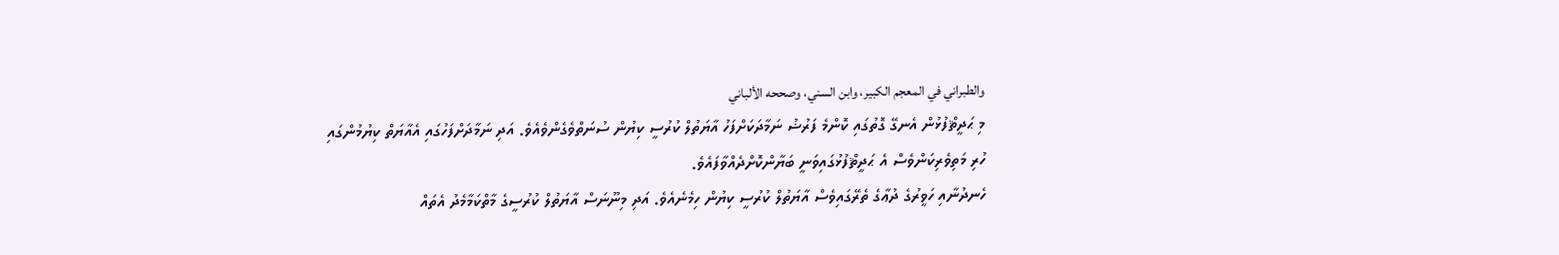والطبراني في المعجم الكبير، وابن السني، وصححه الألباني
މި ޙަދީޘްފުޅުން އެނގޭ ގޮތުގައި ކޮންމެ ފަރުޟު ނަމާދަކަށްފަހު އާޔަތުލް ކުރުސީ ކިޔުން ސުނަތްވެގެންވެއެވެ. އަދި ނަމާދަށްފަހުގައި އެއާޔަތް ކިޔުމުންގައި ހުރި މަތިވެރިކަންވެސް އެ ޙަދީޘްފުޅުގައިވަނީ ބަޔާންކޮށްދެއްވާފައެވެ.
ހެނދުނާއި ހަވީރުގެ ދުޢާގެ ތެރޭގައިވެސް އާޔަތުލް ކުރުސީ ކިޔުން ހިމެނެއެވެ. އަދި މިނޫނަސް އާޔަތުލް ކުރުސީގެ މާތްކަމާމެދު އެތައް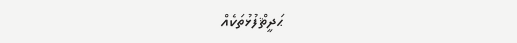ޙަދީޘްފުޅުތަކެއް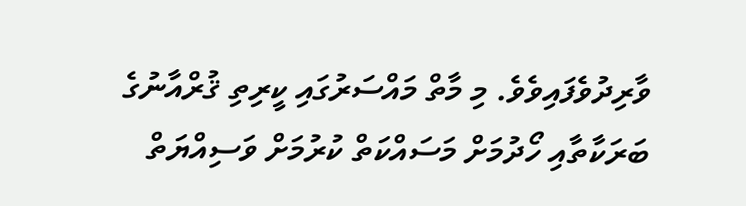ވާރިދުވެފައިވެވެ. މި މާތް މައްސަރުގައި ކީރިތި ޤުރްއާނުގެ ބަރަކާތާއި ހޯދުމަށް މަސައްކަތް ކުރުމަށް ވަސިއްޔަތް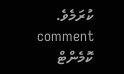ކުރަމެވެ.
comment ކޮމެންޓް